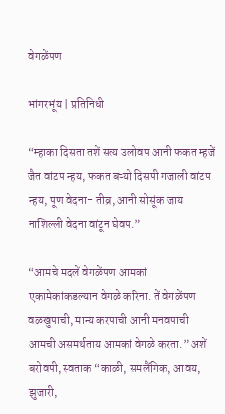वेगळेंपण

भांगरभूंय | प्रतिनिधी

“म्हाका दिसता तशें सत्य उलोवप आनी फकत म्हजें जैत वांटप न्हय, फकत बऱ्यो दिसपी गजाली वांटप न्हय, पूण वेदना- तीव्र, आनी सोसूंक जाय नाशिल्ली वेदना वांटून घेवप.”

“आमचे मदलें वेगळेंपण आमकां एकामेकांकडल्यान वेगळे करिना. तें वेगळेंपण वळखुपाची, मान्य करपाची आनी मनवपाची आमची असमर्थताय आमकां वेगळे करता.” अशें बरोवपी, स्वताक “काळी, समलैंगिक, आवय, झुजारी,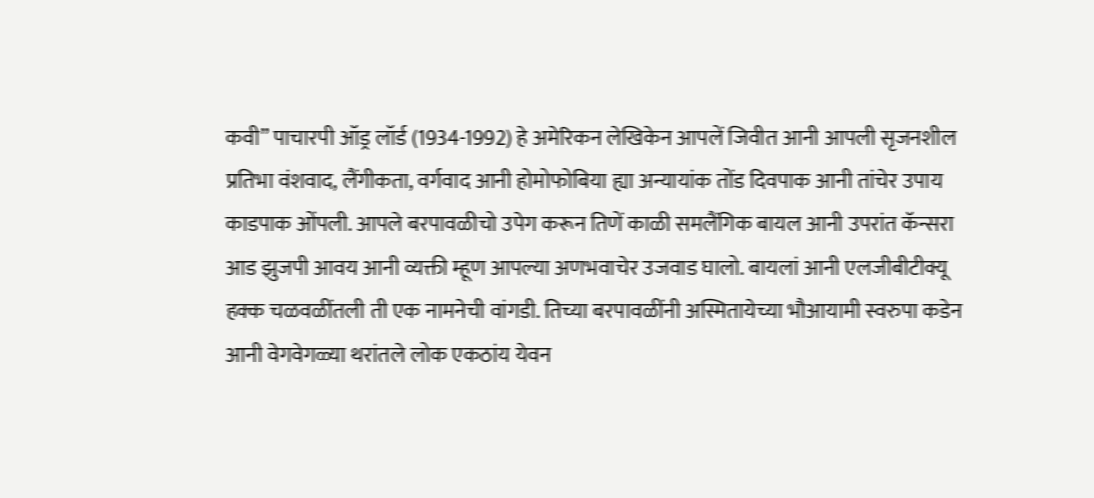कवी” पाचारपी ऑड्र लॉर्ड (1934-1992) हे अमेरिकन लेखिकेन आपलें जिवीत आनी आपली सृजनशील प्रतिभा वंशवाद, लैंगीकता, वर्गवाद आनी होमोफोबिया ह्या अन्यायांक तोंड दिवपाक आनी तांचेर उपाय काडपाक ओंपली. आपले बरपावळीचो उपेग करून तिणें काळी समलैंगिक बायल आनी उपरांत कॅन्सरा आड झुजपी आवय आनी व्यक्ती म्हूण आपल्या अणभवाचेर उजवाड घालो. बायलां आनी एलजीबीटीक्यू हक्क चळवळींतली ती एक नामनेची वांगडी. तिच्या बरपावळींनी अस्मितायेच्या भौआयामी स्वरुपा कडेन आनी वेगवेगळ्या थरांतले लोक एकठांय येवन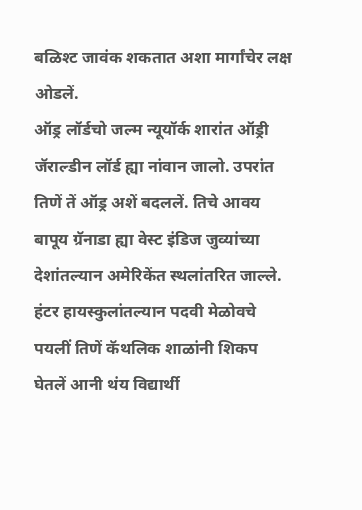बळिश्ट जावंक शकतात अशा मार्गांचेर लक्ष ओडलें.
ऑड्र लॉर्डचो जल्म न्यूयॉर्क शारांत ऑड्री जॅराल्डीन लॉर्ड ह्या नांवान जालो. उपरांत तिणें तें ऑड्र अशें बदललें. तिचे आवय बापूय ग्रॅनाडा ह्या वेस्ट इंडिज जुव्यांच्या देशांतल्यान अमेरिकेंत स्थलांतरित जाल्ले. हंटर हायस्कुलांतल्यान पदवी मेळोवचे पयलीं तिणें कॅथलिक शाळांनी शिकप घेतलें आनी थंय विद्यार्थी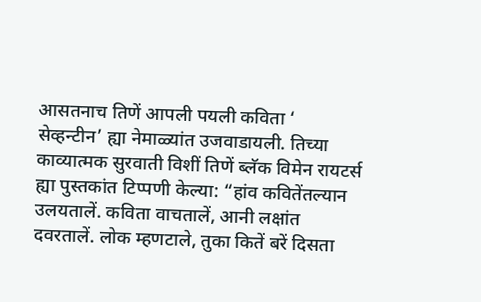आसतनाच तिणें आपली पयली कविता ‘ सेव्हन्टीन’ ह्या नेमाळ्यांत उजवाडायली. तिच्या काव्यात्मक सुरवाती विशीं तिणें ब्लॅक विमेन रायटर्स ह्या पुस्तकांत टिप्पणी केल्या: “हांव कवितेंतल्यान उलयतालें. कविता वाचतालें, आनी लक्षांत दवरतालें. लोक म्हणटाले, तुका कितें बरें दिसता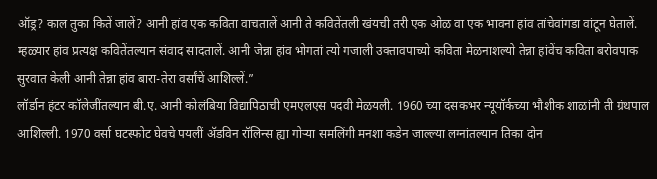ऑड्र? काल तुका कितें जालें? आनी हांव एक कविता वाचतालें आनी ते कवितेंतली खंयची तरी एक ओळ वा एक भावना हांव तांचेवांगडा वांटून घेतालें. म्हळ्यार हांव प्रत्यक्ष कवितेंतल्यान संवाद सादतालें. आनी जेन्ना हांव भोगतां त्यो गजाली उक्तावपाच्यो कविता मेळनाशल्यो तेन्ना हांवेंच कविता बरोवपाक सुरवात केली आनी तेन्ना हांव बारा-तेरा वर्सांचें आशिल्लें.”
लॉर्डान हंटर कॉलेजींतल्यान बी.ए. आनी कोलंबिया विद्यापिठाची एमएलएस पदवी मेळयली. 1960 च्या दसकभर न्यूयॉर्कच्या भौशीक शाळांनी ती ग्रंथपाल आशिल्ली. 1970 वर्सा घटस्फोट घेवचे पयलीं ॲडविन रॉलिन्स ह्या गोऱ्या समलिंगी मनशा कडेन जाल्ल्या लग्नांतल्यान तिका दोन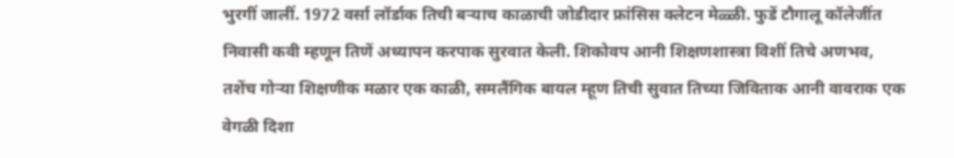भुरगीं जालीं. 1972 वर्सा लॉर्डाक तिची बऱ्याच काळाची जोडीदार फ्रांसिस क्लेटन मेळ्ळी. फुडें टौगालू कॉलेजींत निवासी कवी म्हणून तिणें अध्यापन करपाक सुरवात केली. शिकोवप आनी शिक्षणशास्त्रा विशीं तिचे अणभव, तशेंच गोऱ्या शिक्षणीक मळार एक काळी, समलैंगिक बायल म्हूण तिची सुवात तिच्या जिविताक आनी वावराक एक वेगळी दिशा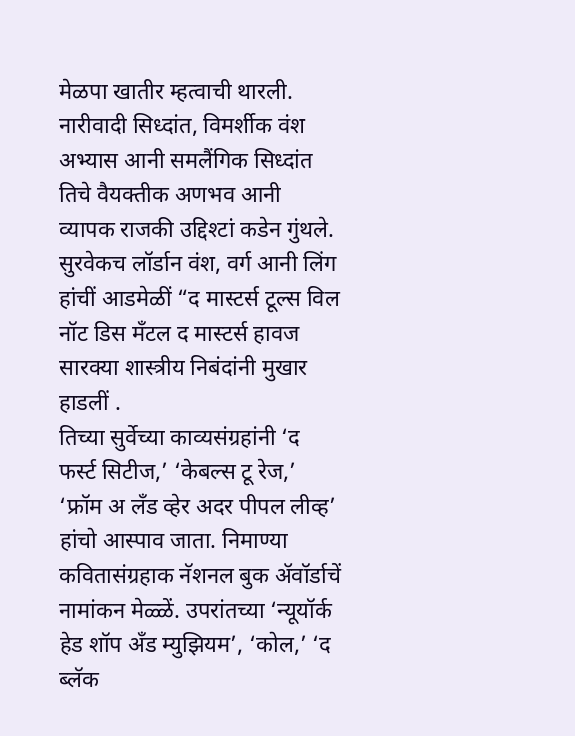मेळपा खातीर म्हत्वाची थारली. नारीवादी सिध्दांत, विमर्शीक वंश अभ्यास आनी समलैंगिक सिध्दांत तिचे वैयक्तीक अणभव आनी व्यापक राजकी उद्दिश्टां कडेन गुंथले. सुरवेकच लॉर्डान वंश, वर्ग आनी लिंग हांचीं आडमेळीं “द मास्टर्स टूल्स विल नॉट डिस मँटल द मास्टर्स हावज सारक्या शास्त्रीय निबंदांनी मुखार हाडलीं .
तिच्या सुर्वेच्या काव्यसंग्रहांनी ‘द फर्स्ट सिटीज,’ ‘केबल्स टू रेज,’ ‘फ्रॉम अ लॅंड व्हेर अदर पीपल लीव्ह’ हांचो आस्पाव जाता. निमाण्या कवितासंग्रहाक नॅशनल बुक ॲवॉर्डाचें नामांकन मेळ्ळें. उपरांतच्या ‘न्यूयॉर्क हेड शॉप अँड म्युझियम’, ‘कोल,’ ‘द ब्लॅक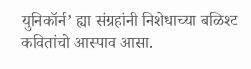युनिकॉर्न’ ह्या संग्रहांनी निशेधाच्या बळिश्ट कवितांचो आस्पाव आसा.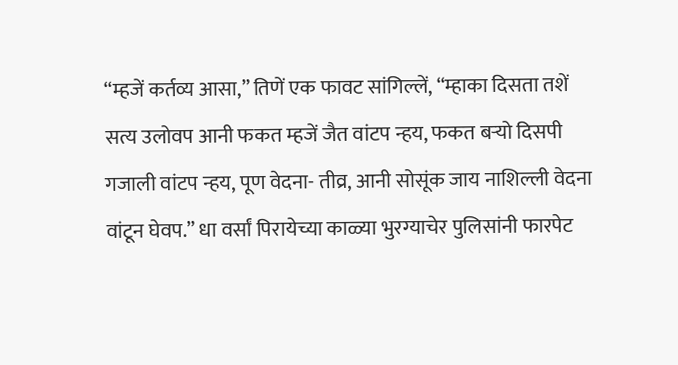“म्हजें कर्तव्य आसा,” तिणें एक फावट सांगिल्लें, “म्हाका दिसता तशें सत्य उलोवप आनी फकत म्हजें जैत वांटप न्हय, फकत बऱ्यो दिसपी गजाली वांटप न्हय, पूण वेदना- तीव्र, आनी सोसूंक जाय नाशिल्ली वेदना वांटून घेवप.” धा वर्सां पिरायेच्या काळ्या भुरग्याचेर पुलिसांनी फारपेट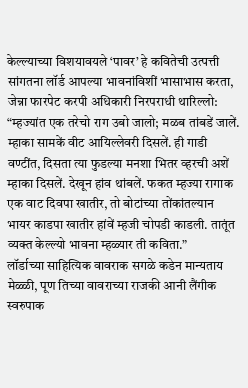केल्ल्याच्या विशयावयले ‘पावर’ हे कवितेची उत्पत्ती सांगतना लॉर्ड आपल्या भावनांविशीं भासाभास करता, जेन्ना फारपेट करपी अधिकारी निरपराधी थारिल्लो: “म्हज्यांत एक तरेचो राग उबो जालो; मळब तांबडें जालें. म्हाका सामकें वीट आयिल्लेवरी दिसलें. ही गाडी वण्टींत, दिसता त्या फुडल्या मनशा भितर व्हरची अशें म्हाका दिसलें. देखून हांव थांबलें. फकत म्हज्या रागाक एक वाट दिवपा खातीर, तो बोटांच्या तोंकांतल्यान भायर काडपा खातीर हांवें म्हजी चोपडी काडली. तातूंत व्यक्त केल्ल्यो भावना म्हळ्यार ती कविता.”
लॉर्डाच्या साहित्यिक वावराक सगळे कडेन मान्यताय मेळ्ळी, पूण तिच्या वावराच्या राजकी आनी लैंगीक स्वरुपाक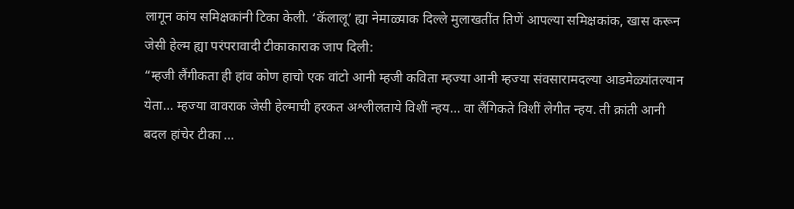लागून कांय समिक्षकांनी टिका केली. ‘कॅलालू’ ह्या नेमाळ्याक दिल्ले मुलाखतींत तिणें आपल्या समिक्षकांक, खास करून जेसी हेल्म ह्या परंपरावादी टीकाकाराक जाप दिली:
“म्हजी लैंगीकता ही हांव कोण हाचो एक वांटो आनी म्हजी कविता म्हज्या आनी म्हज्या संवसारामदल्या आडमेळ्यांतल्यान येता… म्हज्या वावराक जेसी हेल्माची हरकत अश्लीलताये विशीं न्हय… वा लैंगिकते विशीं लेगीत न्हय. ती क्रांती आनी बदल हांचेर टीका …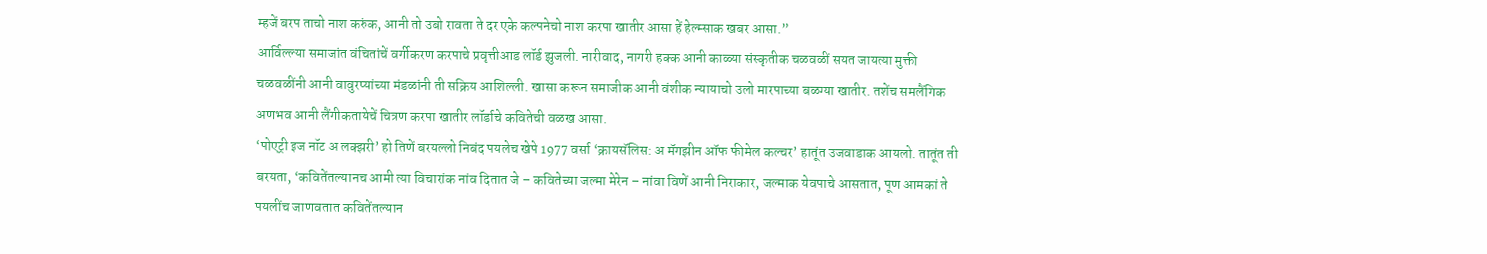म्हजें बरप ताचो नाश करुंक, आनी तो उबो रावता ते दर एके कल्पनेचो नाश करपा खातीर आसा हें हेल्म्साक खबर आसा.”
आर्विल्ल्या समाजांत वंचितांचें वर्गीकरण करपाचे प्रवृत्तीआड लॉर्ड झुजली. नारीवाद, नागरी हक्क आनी काळ्या संस्कृतीक चळवळीं सयत जायत्या मुक्ती चळवळींनी आनी वावुरप्यांच्या मंडळांनी ती सक्रिय आशिल्ली. खासा करून समाजीक आनी वंशीक न्यायाचो उलो मारपाच्या बळग्या खातीर. तशेंच समलैंगिक अणभव आनी लैंगीकतायेचें चित्रण करपा खातीर लॉर्डाचे कवितेची वळख आसा.
‘पोएट्री इज नॉट अ लक्झरी’ हो तिणें बरयल्लो निबंद पयलेच खेपे 1977 वर्सा ‘क्रायसॅलिस: अ मॅगझीन ऑफ फीमेल कल्चर’ हातूंत उजवाडाक आयलो. तातूंत ती बरयता, ‘कवितेंतल्यानच आमी त्या विचारांक नांव दितात जे – कवितेच्या जल्मा मेरेन – नांवा विणें आनी निराकार, जल्माक येवपाचे आसतात, पूण आमकां ते पयलींच जाणवतात कवितेंतल्यान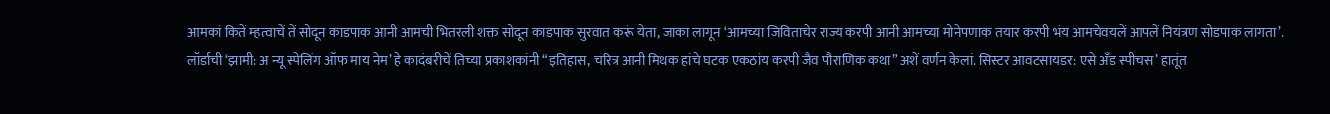आमकां कितें म्हत्वाचें तें सोदून काडपाक आनी आमची भितरली शक्त सोदून काडपाक सुरवात करूं येता, जाका लागून ‘आमच्या जिविताचेर राज्य करपी आनी आमच्या मोनेपणाक तयार करपी भंय आमचेवयलें आपलें नियंत्रण सोडपाक लागता’.
लॉर्डाची ‘झामी: अ न्यू स्पेलिंग ऑफ माय नेम’ हे कादंबरीचें तिच्या प्रकाशकांनी “इतिहास, चरित्र आनी मिथक हांचे घटक एकठांय करपी जैव पौराणिक कथा” अशें वर्णन केलां. सिस्टर आवटसायडर: एसे अँड स्पीचस’ हातूंत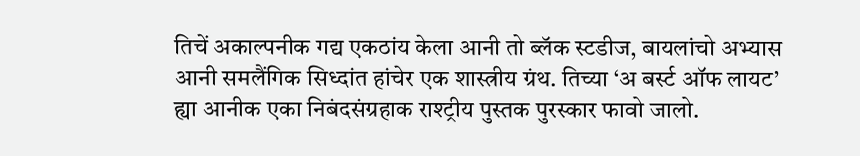तिचें अकाल्पनीक गद्य एकठांय केला आनी तो ब्लॅक स्टडीज, बायलांचो अभ्यास आनी समलैंगिक सिध्दांत हांचेर एक शास्त्रीय ग्रंथ. तिच्या ‘अ बर्स्ट ऑफ लायट’ ह्या आनीक एका निबंदसंग्रहाक राश्ट्रीय पुस्तक पुरस्कार फावो जालो.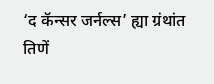‘द कॅन्सर जर्नल्स’ ह्या ग्रंथांत तिणें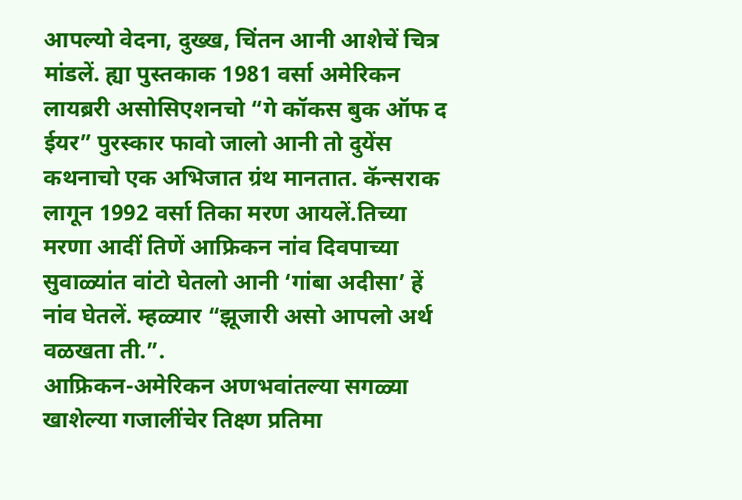आपल्यो वेदना, दुख्ख, चिंतन आनी आशेचें चित्र मांडलें. ह्या पुस्तकाक 1981 वर्सा अमेरिकन लायब्ररी असोसिएशनचो “गे कॉकस बुक ऑफ द ईयर” पुरस्कार फावो जालो आनी तो दुयेंस कथनाचो एक अभिजात ग्रंथ मानतात. कॅन्सराक लागून 1992 वर्सा तिका मरण आयलें.तिच्या मरणा आदीं तिणें आफ्रिकन नांव दिवपाच्या सुवाळ्यांत वांटो घेतलो आनी ‘गांबा अदीसा’ हें नांव घेतलें. म्हळ्यार “झूजारी असो आपलो अर्थ वळखता ती.”.
आफ्रिकन-अमेरिकन अणभवांतल्या सगळ्या खाशेल्या गजालींचेर तिक्ष्ण प्रतिमा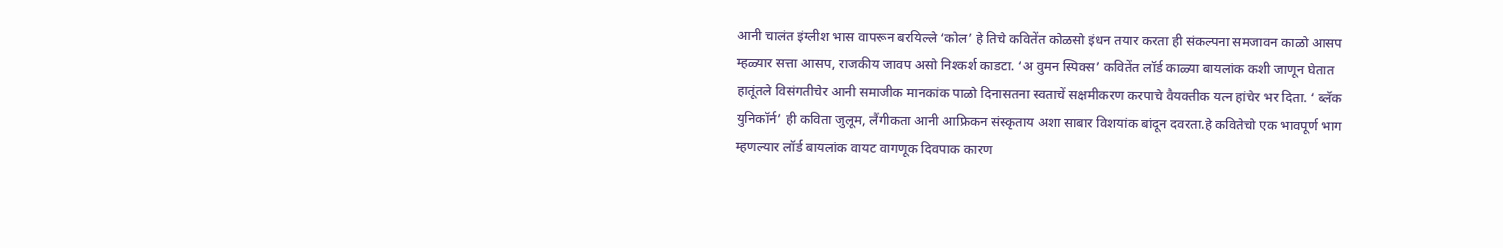आनी चालंत इंग्लीश भास वापरून बरयिल्ले ‘कोल’ हे तिचे कवितेंत कोळसो इंधन तयार करता ही संकल्पना समजावन काळो आसप म्हळ्यार सत्ता आसप, राजकीय जावप असो निश्कर्श काडटा. ‘अ वुमन स्पिक्स’ कवितेंत लॉर्ड काळ्या बायलांक कशी जाणून घेतात हातूंतले विसंगतीचेर आनी समाजीक मानकांक पाळो दिनासतना स्वताचें सक्षमीकरण करपाचे वैयक्तीक यत्न हांचेर भर दिता. ‘ ब्लॅक युनिकॉर्न’ ही कविता जुलूम, लैंगीकता आनी आफ्रिकन संस्कृताय अशा साबार विशयांक बांदून दवरता.हे कवितेचो एक भावपूर्ण भाग म्हणल्यार लॉर्ड बायलांक वायट वागणूक दिवपाक कारण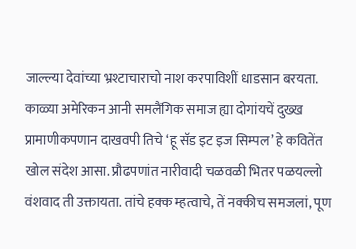जाल्ल्या देवांच्या भ्रश्टाचाराचो नाश करपाविशीं धाडसान बरयता.
काळ्या अमेरिकन आनी समलैंगिक समाज ह्या दोगांयचें दुख्ख प्रामाणीकपणान दाखवपी तिचे ‘हू सॅड इट इज सिम्पल’ हे कवितेंत खोल संदेश आसा. प्रौढपणांत नारीवादी चळवळी भितर पळयल्लो वंशवाद ती उक्तायता. तांचे हक्क म्हत्वाचे, तें नक्कीच समजलां, पूण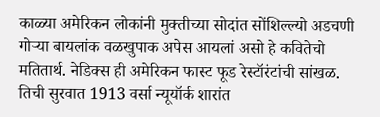काळ्या अमेरिकन लोकांनी मुक्तीच्या सोदांत सोंशिल्ल्यो अडचणी गोऱ्या बायलांक वळखुपाक अपेस आयलां असो हे कवितेचो मतितार्थ. नेडिक्स ही अमेरिकन फास्ट फूड रेस्टॉरंटांची सांखळ. तिची सुरवात 1913 वर्सा न्यूयॉर्क शारांत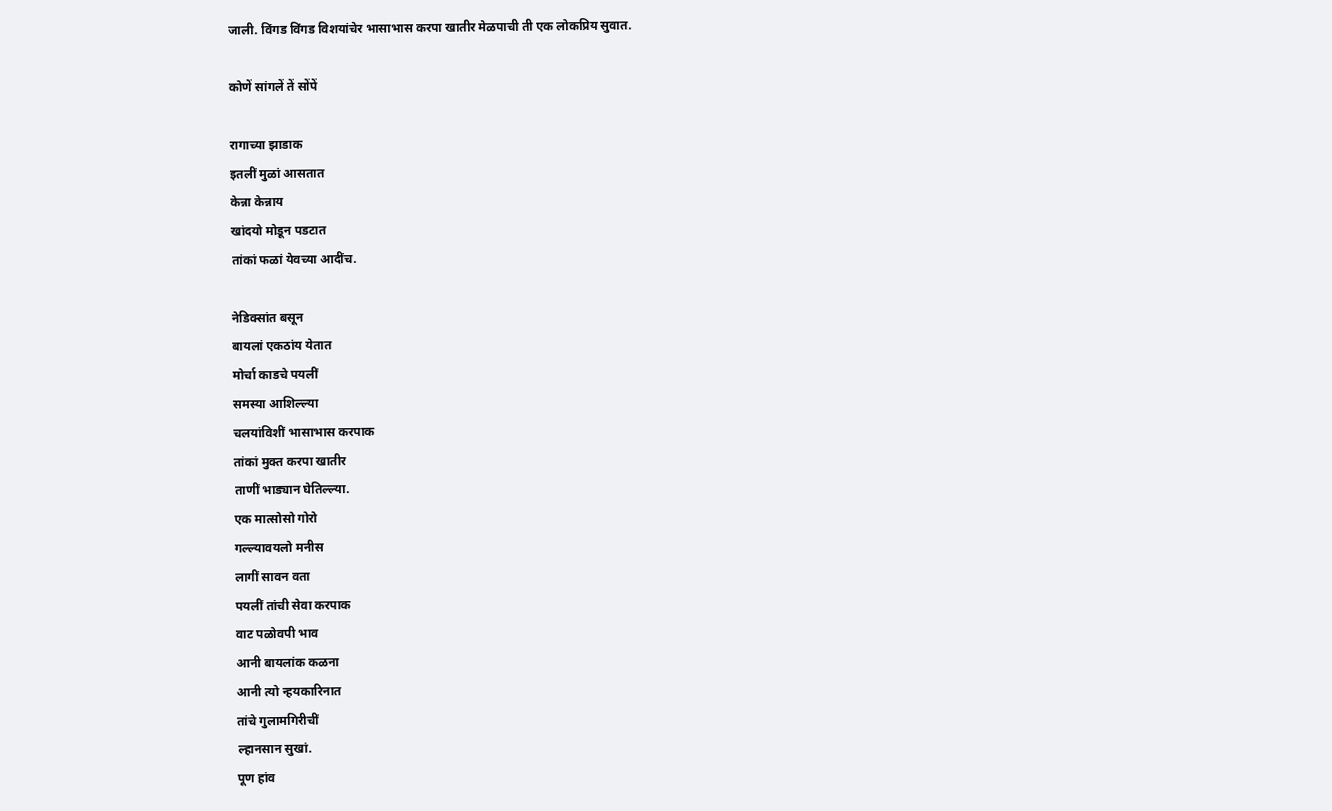जाली. विंगड विंगड विशयांचेर भासाभास करपा खातीर मेळपाची ती एक लोकप्रिय सुवात.

कोणें सांगलें तें सोंपें

रागाच्या झाडाक
इतलीं मुळां आसतात
केन्ना केन्नाय
खांदयो मोडून पडटात
तांकां फळां येवच्या आदींच.

नेडिक्सांत बसून
बायलां एकठांय येतात
मोर्चा काडचे पयलीं
समस्या आशिल्ल्या
चलयांविशीं भासाभास करपाक
तांकां मुक्त करपा खातीर
ताणीं भाड्यान घेतिल्ल्या.
एक मात्सोसो गोरो
गल्ल्यावयलो मनीस
लागीं सावन वता
पयलीं तांची सेवा करपाक
वाट पळोवपी भाव
आनी बायलांक कळना
आनी त्यो न्हयकारिनात
तांचे गुलामगिरीचीं
ल्हानसान सुखां.
पूण हांव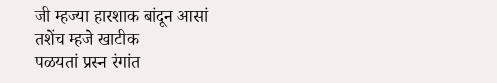जी म्हज्या हारशाक बांदून आसां
तशेंच म्हजे खाटीक
पळयतां प्रस्न रंगांत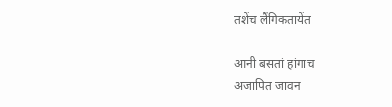तशेंच लैंगिकतायेंत

आनी बसतां हांगाच
अजापित जावन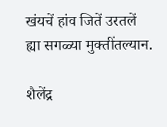खंयचें हांव जितें उरतलें
ह्या सगळ्या मुक्तींतल्यान.

शैलेंद्र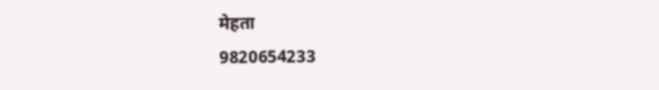मेहता
9820654233